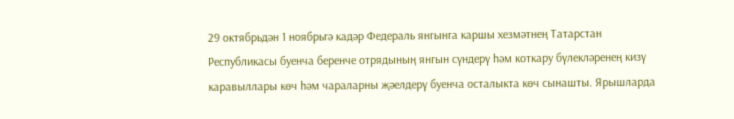29 октябрьдән 1 ноябрьгә кадәр Федераль янгынга каршы хезмәтнең Татарстан Республикасы буенча беренче отрядының янгын сүндерү һәм коткару бүлекләренең кизү каравыллары көч һәм чараларны җәелдерү буенча осталыкта көч сынашты. Ярышларда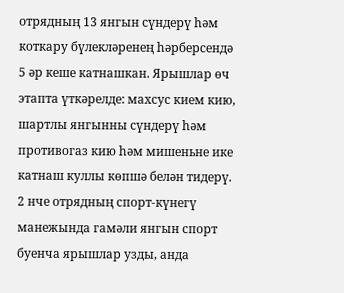отрядның 13 янгын сүндерү һәм коткару бүлекләренең һәрберсендә 5 әр кеше катнашкан. Ярышлар өч этапта үткәрелде: махсус кием кию, шартлы янгынны сүндерү һәм противогаз кию һәм мишеньне ике катнаш куллы көпшә белән тидерү.
2 нче отрядның спорт-күнегү манежында гамәли янгын спорт буенча ярышлар узды, анда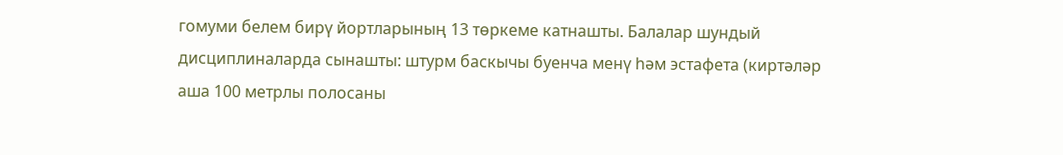гомуми белем бирү йортларының 13 төркеме катнашты. Балалар шундый дисциплиналарда сынашты: штурм баскычы буенча менү һәм эстафета (киртәләр аша 100 метрлы полосаны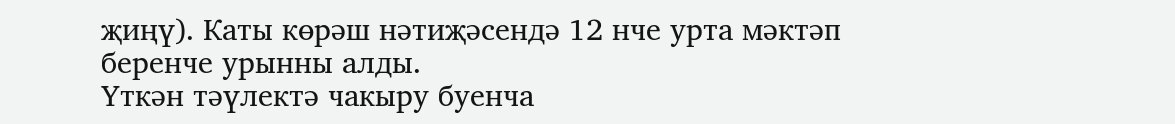җиңү). Каты көрәш нәтиҗәсендә 12 нче урта мәктәп беренче урынны алды.
Үткән тәүлектә чакыру буенча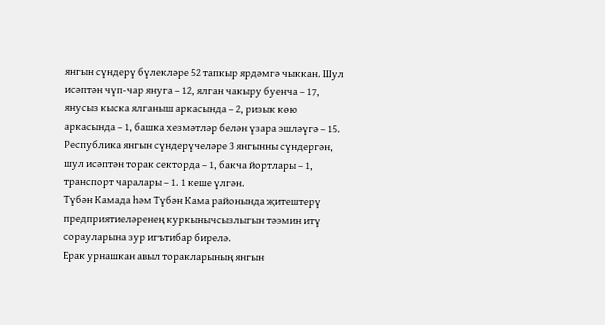янгын сүндерү бүлекләре 52 тапкыр ярдәмгә чыккан. Шул исәптән чүп-чар януга – 12, ялган чакыру буенча – 17, янусыз кыска ялганыш аркасында – 2, ризык көю аркасында – 1, башка хезмәтләр белән үзара эшләүгә – 15. Республика янгын сүндерүчеләре 3 янгынны сүндергән, шул исәптән торак секторда – 1, бакча йортлары – 1, транспорт чаралары – 1. 1 кеше үлгән.
Түбән Камада һәм Түбән Кама районында җитештерү предприятиеләренең куркынычсызлыгын тәэмин итү сорауларына зур игътибар бирелә.
Ерак урнашкан авыл торакларының янгын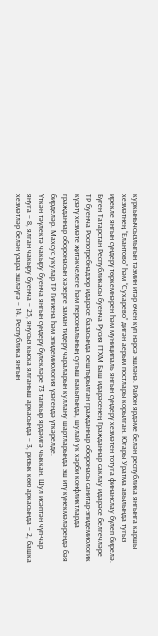куркынычсызлыгын тәэмин итәр өчен күп нәрсә эшләнә. Район ярдәме белән республика янгынга каршы хезмәтнең “Елантово” һәм “Сухарево” дигән аерым постлары корылган. Югары Уратма авылында тугыз ирекле янгын сүндерү төркемнәрен һәм муниципаль янгын сүндерү хезмәтен тотуга финанслау бүлеп бирелә.
Бүген Татарстан Республикасы буенча Русия ГТХМ Баш идарәсенең Гражданнар саклау идарәсе белгечләре ТР буенча Роспотребнадзор идарәсе базасында оештырылган гражданнар оборонасы санитар-эпидемиологик күзәтү хезмәте җитәкчелеге һәм персоналының сугыш вакытында, шулай ук хәрби конфликтларда гражданнар оборонасын хәзерге заман тидерү чараларын куллану шартларында эш итү күнекмәләрендә бәя бирделәр. Махсус укулар ТР Гигиена һәм эпидемиология үзәгендә үткәрелде.
Үткән тәүлектә чакыру буенча янгын сүндерү бүлекләре 73 тапкыр ярдәмгә чыккан. Шул исәптән чүп-чар януга – 8, ялган чакыру буенча – 25, янусыз кыска ялганыш аркасында – 3, ризык көю аркасында – 2, башка хезмәтләр белән үзара эшләүгә – 14. Республика янгын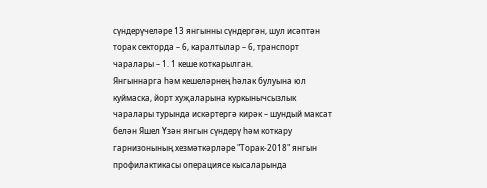сүндерүчеләре 13 янгынны сүндергән, шул исәптән торак секторда – 6, каралтылар – 6, транспорт чаралары – 1. 1 кеше коткарылган.
Янгыннарга һәм кешеләрнең һәлак булуына юл куймаска, йорт хуҗаларына куркынычсызлык чаралары турында искәртергә кирәк – шундый максат белән Яшел Үзән янгын сүндерү һәм коткару гарнизонының хезмәткәрләре "Торак-2018" янгын профилактикасы операциясе кысаларында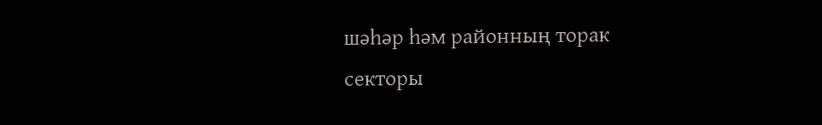шәһәр һәм районның торак секторы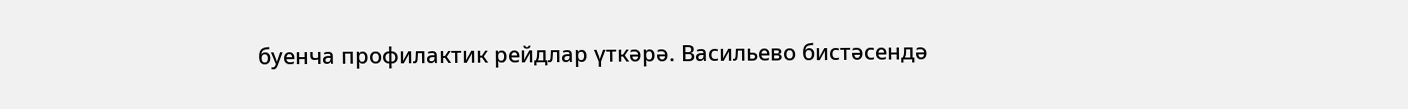буенча профилактик рейдлар үткәрә. Васильево бистәсендә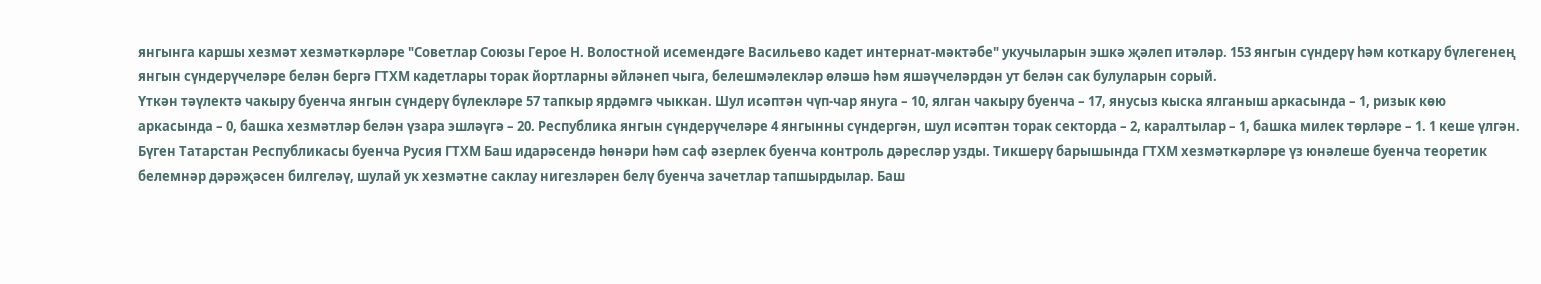янгынга каршы хезмәт хезмәткәрләре "Советлар Союзы Герое Н. Волостной исемендәге Васильево кадет интернат-мәктәбе" укучыларын эшкә җәлеп итәләр. 153 янгын сүндерү һәм коткару бүлегенең янгын сүндерүчеләре белән бергә ГТХМ кадетлары торак йортларны әйләнеп чыга, белешмәлекләр өләшә һәм яшәүчеләрдән ут белән сак булуларын сорый.
Үткән тәүлектә чакыру буенча янгын сүндерү бүлекләре 57 тапкыр ярдәмгә чыккан. Шул исәптән чүп-чар януга – 10, ялган чакыру буенча – 17, янусыз кыска ялганыш аркасында – 1, ризык көю аркасында – 0, башка хезмәтләр белән үзара эшләүгә – 20. Республика янгын сүндерүчеләре 4 янгынны сүндергән, шул исәптән торак секторда – 2, каралтылар – 1, башка милек төрләре – 1. 1 кеше үлгән.
Бүген Татарстан Республикасы буенча Русия ГТХМ Баш идарәсендә һөнәри һәм саф әзерлек буенча контроль дәресләр узды. Тикшерү барышында ГТХМ хезмәткәрләре үз юнәлеше буенча теоретик белемнәр дәрәҗәсен билгеләү, шулай ук хезмәтне саклау нигезләрен белү буенча зачетлар тапшырдылар. Баш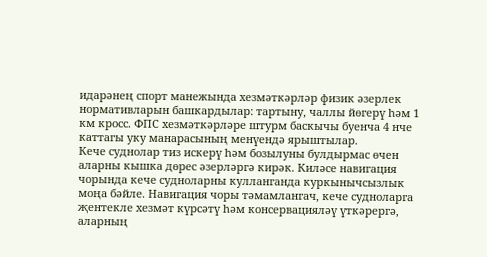идарәнең спорт манежында хезмәткәрләр физик әзерлек нормативларын башкардылар: тартыну, чаллы йөгерү һәм 1 км кросс. ФПС хезмәткәрләре штурм баскычы буенча 4 нче каттагы уку манарасының менүендә ярыштылар.
Кече суднолар тиз искерү һәм бозылуны булдырмас өчен аларны кышка дөрес әзерләргә кирәк. Киләсе навигация чорында кече судноларны кулланганда куркынычсызлык моңа бәйле. Навигация чоры тәмамлангач, кече судноларга җентекле хезмәт күрсәтү һәм консервацияләү үткәрергә, аларның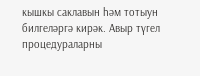кышкы саклавын һәм тотыун билгеләргә кирәк. Авыр түгел процедураларны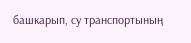башкарып, су транспортының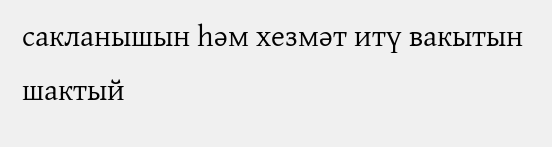сакланышын һәм хезмәт итү вакытын шактый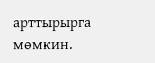арттырырга мөмкин.